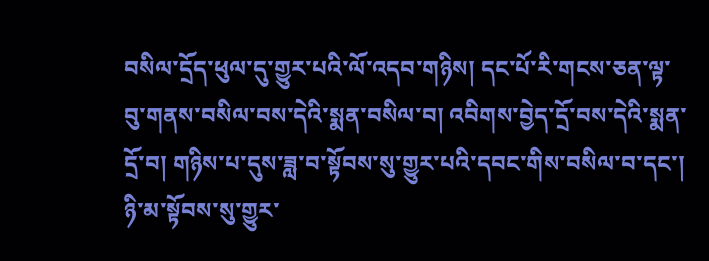བསིལ་དྲོད་ཕུལ་དུ་གྱུར་པའི་ལོ་འདབ་གཉིས། དང་པོ་རི་གངས་ཅན་ལྟ་བུ་གནས་བསིལ་བས་དེའི་སྨན་བསིལ་བ། འབིགས་བྱེད་དྲོ་བས་དེའི་སྨན་དྲོ་བ། གཉིས་པ་དུས་ཟླ་བ་སྟོབས་སུ་གྱུར་པའི་དབང་གིས་བསིལ་བ་དང་། ཉི་མ་སྟོབས་སུ་གྱུར་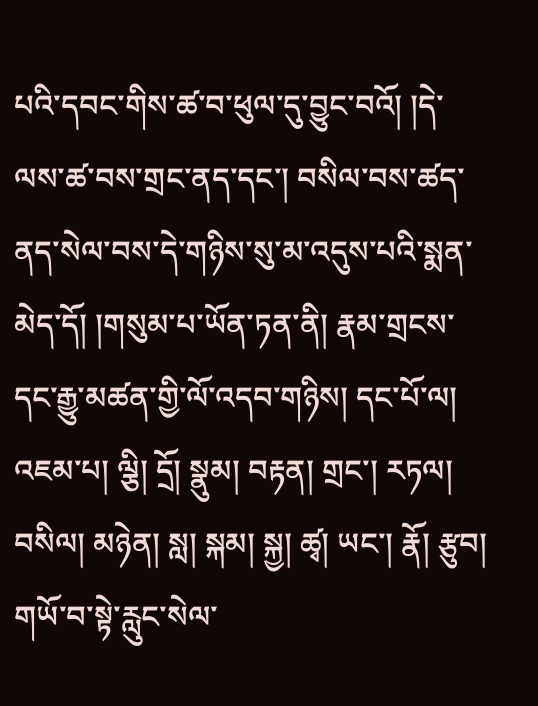པའི་དབང་གིས་ཚ་བ་ཕུལ་དུ་བྱུང་བའོ། །དེ་ལས་ཚ་བས་གྲང་ནད་དང་། བསིལ་བས་ཚད་ནད་སེལ་བས་དེ་གཉིས་སུ་མ་འདུས་པའི་སྨན་མེད་དོ། །གསུམ་པ་ཡོན་ཏན་ནི། རྣམ་གྲངས་དང་རྒྱུ་མཚན་གྱི་ལོ་འདབ་གཉིས། དང་པོ་ལ། འཇམ་པ། ལྕི། དྲོ། སྣུམ། བརྟན། གྲང་། རཏལ། བསིལ། མཉེན། སླ། སྐམ། སྐྱ། ཚྭ། ཡང་། རྣོ། རྩུབ། གཡོ་བ་སྟེ་རླུང་སེལ་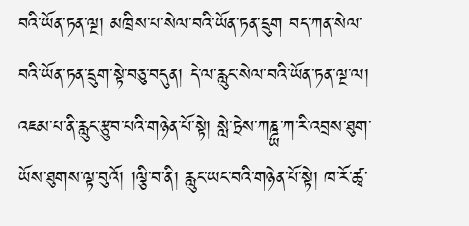བའི་ཡོན་ཏན་ལྔ། མཁྲིས་པ་སེལ་བའི་ཡོན་ཏན་དྲུག བད་ཀན་སེལ་བའི་ཡོན་ཏན་དྲུག་སྟེ་བཅུ་བདུན། དེ་ལ་རླུང་སེལ་བའི་ཡོན་ཏན་ལྔ་ལ། འཇམ་པ་ནི་རླུང་རྩུབ་པའི་གཉེན་པོ་སྟེ། སླེ་ཏྲེས་ཀཎྜྻ་ཀ་རི་འབྲས་ཐུག་ཡོས་ཐུགས་ལྟ་བུའོ། །ལྕི་བ་ནི། རླུང་ཡང་བའི་གཉེན་པོ་སྟེ། ཁ་རོ་ཚྭ་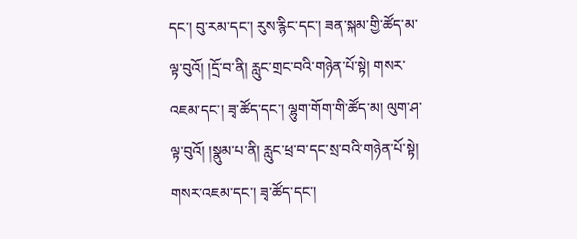དང་། བུ་རམ་དང་། རུས་རྙིང་དང་། ཟན་སྐམ་གྱི་ཚོད་མ་ལྟ་བུའོ། །དྲོ་བ་ནི། རླུང་གྲང་བའི་གཉེན་པོ་སྟེ། གསར་འཇམ་དང་། ཟྭ་ཚོད་དང་། ལྷུག་གོག་གི་ཚོད་མ། ལུག་ཤ་ལྟ་བུའོ། །སྣུམ་པ་ནི། རླུང་ཕྲ་བ་དང་སྲ་བའི་གཉེན་པོ་སྟེ། གསར་འཇམ་དང་། ཟྭ་ཚོད་དང་།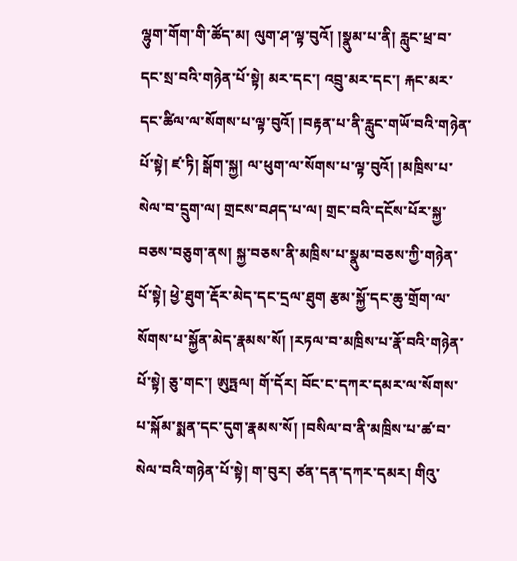ལྷུག་གོག་གི་ཚོད་མ། ལུག་ཤ་ལྟ་བུའོ། །སྣུམ་པ་ནི། རླུང་ཕྲ་བ་དང་སྲ་བའི་གཉེན་པོ་སྟེ། མར་དང་། འབྲུ་མར་དང་། རྐང་མར་དང་ཚིལ་ལ་སོགས་པ་ལྟ་བུའོ། །བརྟན་པ་ནི་རླུང་གཡོ་བའི་གཉེན་པོ་སྟེ། ཛ་ཏི། སྒོག་སྐྱ། ལ་ཕུག་ལ་སོགས་པ་ལྟ་བུའོ། །མཁྲིས་པ་སེལ་བ་དྲུག་ལ། གྲངས་བཤད་པ་ལ། གྲང་བའི་དངོས་པོར་སྐྱ་བཅས་བཅུག་ནས། སྐྱ་བཅས་ནི་མཁྲིས་པ་སྣུམ་བཅས་ཀྱི་གཉེན་པོ་སྟེ། ཕྱེ་ཐུག་རྡོར་མེད་དང་དྲལ་ཐུག རྩམ་སྐྱོ་དང་ཆུ་གྲོག་ལ་སོགས་པ་སྐྱོན་མེད་རྣམས་སོ། །རཏལ་བ་མཁྲིས་པ་རྣོ་བའི་གཉེན་པོ་སྟེ། ཅུ་གང་། ཨུཏྤལ། གོ་དོར། བོང་ང་དཀར་དམར་ལ་སོགས་པ་སྐོམ་སྨན་དང་དུག་རྣམས་སོ། །བསིལ་བ་ནི་མཁྲིས་པ་ཚ་བ་སེལ་བའི་གཉེན་པོ་སྟེ། ག་བུར། ཙན་དན་དཀར་དམར། གིའུ་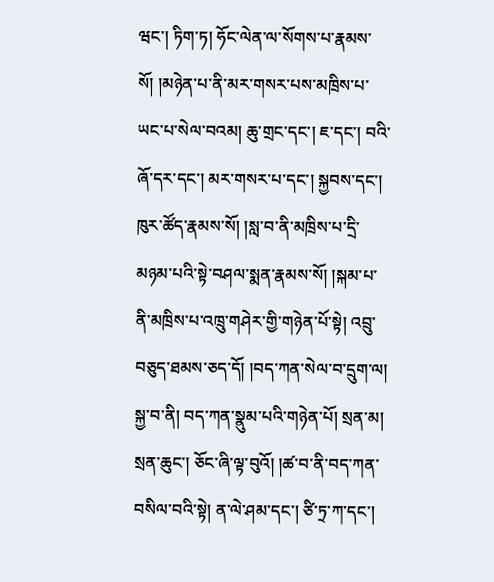ཝང་། ཏིག་ཏ། ཧོང་ལེན་ལ་སོགས་པ་རྣམས་སོ། །མཉེན་པ་ནི་མར་གསར་པས་མཁྲིས་པ་ཡང་པ་སེལ་བའམ། ཆུ་གྲང་དང་། ཇ་དང་། བའི་ཞོ་དར་དང་། མར་གསར་པ་དང་། སྐྱབས་དང་། ཁུར་ཚོད་རྣམས་སོ། །སླ་བ་ནི་མཁྲིས་པ་དྲི་མཉམ་པའི་སྟེ་བཤལ་སྨན་རྣམས་སོ། །སྐམ་པ་ནི་མཁྲིས་པ་འཁྲུ་གཤེར་གྱི་གཉེན་པོ་སྟེ། འབྲུ་བཅུད་ཐམས་ཅད་དོ། །བད་ཀན་སེལ་བ་དྲུག་ལ། སྐྱ་བ་ནི། བད་ཀན་སྣུམ་པའི་གཉེན་པོ། སྲན་མ། སྲན་ཆུང་། ཅོང་ཞི་ལྟ་བུའོ། །ཚ་བ་ནི་བད་ཀན་བསིལ་བའི་སྟེ། ན་ལེ་ཤམ་དང་། ཙི་ཏྲ་ཀ་དང་།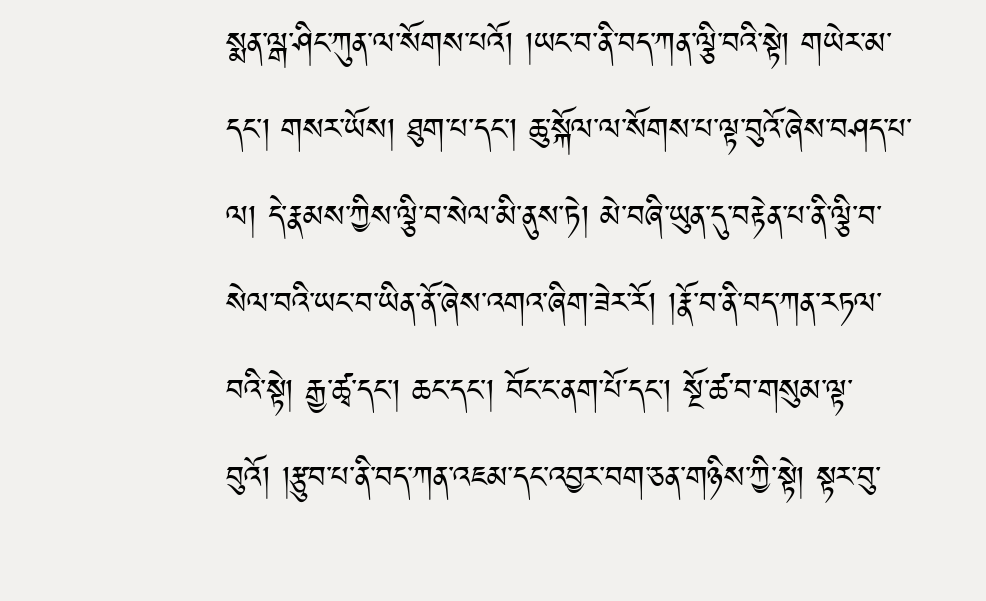སྨན་ལྒ་ཤིང་ཀུན་ལ་སོགས་པའོ། །ཡང་བ་ནི་བད་ཀན་ལྕི་བའི་སྟེ། གཡེར་མ་དང་། གསར་ཡོས། ཐུག་པ་དང་། ཆུ་སྐོལ་ལ་སོགས་པ་ལྟ་བུའོ་ཞེས་བཤད་པ་ལ། དེ་རྣམས་ཀྱིས་ལྕི་བ་སེལ་མི་ནུས་ཏེ། མེ་བཞི་ཡུན་དུ་བརྟེན་པ་ནི་ལྕི་བ་སེལ་བའི་ཡང་བ་ཡིན་ནོ་ཞེས་འགའ་ཞིག་ཟེར་རོ། །རྣོ་བ་ནི་བད་ཀན་རཏལ་བའི་སྟེ། རྒྱ་ཚྭ་དང་། ཆང་དང་། བོང་ང་ནག་པོ་དང་། སྔོ་ཚ་བ་གསུམ་ལྟ་བུའོ། །རྩུབ་པ་ནི་བད་ཀན་འཇམ་དང་འབྱར་བག་ཅན་གཉིས་ཀྱི་སྟེ། སྟར་བུ་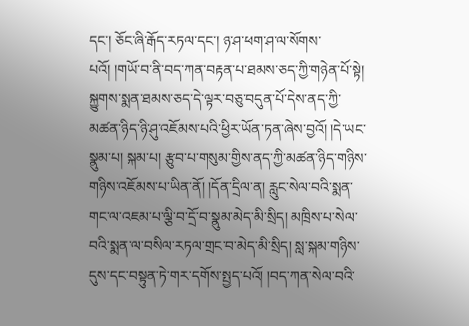དང་། ཅོང་ཞི་རྒོད་རཏལ་དང་། ཉ་ཤ་ཕག་ཤ་ལ་སོགས་པའོ། །གཡོ་བ་ནི་བད་ཀན་བརྟན་པ་ཐམས་ཅད་ཀྱི་གཉེན་པོ་སྟེ། སྐྱུགས་སྨན་ཐམས་ཅད་དེ་ལྟར་བཅུ་བདུན་པོ་དེས་ནད་ཀྱི་མཚན་ཉིད་ཉི་ཤུ་འཇོམས་པའི་ཕྱིར་ཡོན་ཏན་ཞེས་བྱའོ། །དེ་ཡང་སྣུམ་པ། སྐམ་པ། རྩུབ་པ་གསུམ་གྱིས་ནད་ཀྱི་མཚན་ཉིད་གཉིས་གཉིས་འཇོམས་པ་ཡིན་ནོ། །དོན་དྲིལ་ན། རླུང་སེལ་བའི་སྨན་གང་ལ་འཇམ་པ་ལྕི་བ་དྲོ་བ་སྣུམ་མེད་མི་སྲིད། མཁྲིས་པ་སེལ་བའི་སྨན་ལ་བསིལ་རཏལ་གྲང་བ་མེད་མི་སྲིད། སླ་སྐམ་གཉིས་དུས་དང་བསྟུན་ཏེ་གར་དགོས་སྤྱད་པའོ། །བད་ཀན་སེལ་བའི་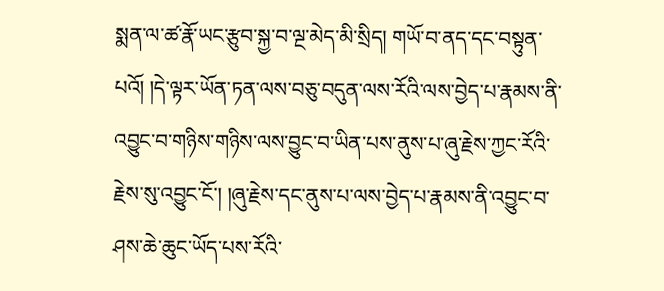སྨན་ལ་ཚ་རྣོ་ཡང་རྩུབ་སྐྱ་བ་ལྔ་མེད་མི་སྲིད། གཡོ་བ་ནད་དང་བསྟུན་པའོ། །དེ་ལྟར་ཡོན་ཏན་ལས་བཅུ་བདུན་ལས་རོའི་ལས་བྱེད་པ་རྣམས་ནི་འབྱུང་བ་གཉིས་གཉིས་ལས་བྱུང་བ་ཡིན་པས་ནུས་པ་ཞུ་རྗེས་ཀྱང་རོའི་རྗེས་སུ་འབྱུང་ངོ་། །ཞུ་རྗེས་དང་ནུས་པ་ལས་བྱེད་པ་རྣམས་ནི་འབྱུང་བ་ཤས་ཆེ་ཆུང་ཡོད་པས་རོའི་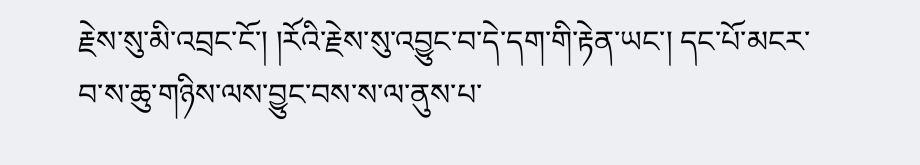རྗེས་སུ་མི་འབྲང་ངོ་། །རོའི་རྗེས་སུ་འབྱུང་བ་དེ་དག་གི་རྟེན་ཡང་། དང་པོ་མངར་བ་ས་ཆུ་གཉིས་ལས་བྱུང་བས་ས་ལ་ནུས་པ་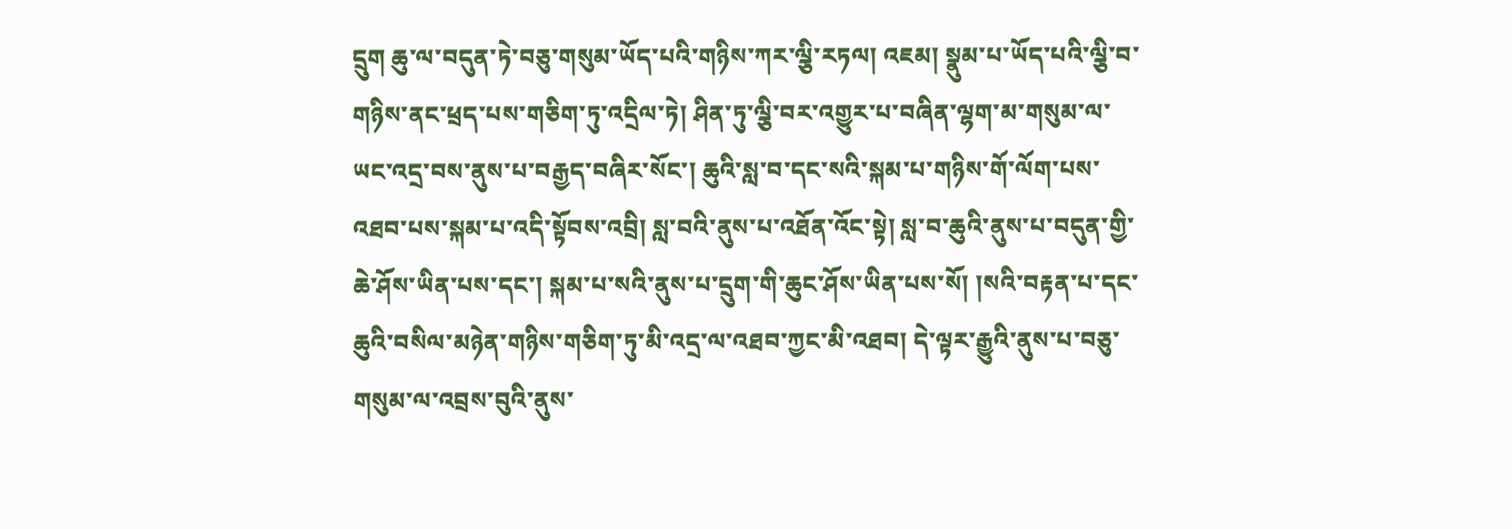དྲུག ཆུ་ལ་བདུན་ཏེ་བཅུ་གསུམ་ཡོད་པའི་གཉིས་ཀར་ལྕི་རཏལ། འཇམ། སྣུམ་པ་ཡོད་པའི་ལྕི་བ་གཉིས་ནང་ཕྲད་པས་གཅིག་ཏུ་འདྲིལ་ཏེ། ཤིན་ཏུ་ལྕི་བར་འགྱུར་པ་བཞིན་ལྷག་མ་གསུམ་ལ་ཡང་འདྲ་བས་ནུས་པ་བརྒྱད་བཞིར་སོང་། ཆུའི་སླ་བ་དང་སའི་སྐམ་པ་གཉིས་གོ་ལོག་པས་འཐབ་པས་སྐམ་པ་འདི་སྟོབས་འབྲི། སླ་བའི་ནུས་པ་འཐོན་འོང་སྟེ། སླ་བ་ཆུའི་ནུས་པ་བདུན་གྱི་ཆེ་ཤོས་ཡིན་པས་དང་། སྐམ་པ་སའི་ནུས་པ་དྲུག་གི་ཆུང་ཤོས་ཡིན་པས་སོ། །སའི་བརྟན་པ་དང་ཆུའི་བསིལ་མཉེན་གཉིས་གཅིག་ཏུ་མི་འདྲ་ལ་འཐབ་ཀྱང་མི་འཐབ། དེ་ལྟར་རྒྱུའི་ནུས་པ་བཅུ་གསུམ་ལ་འབྲས་བུའི་ནུས་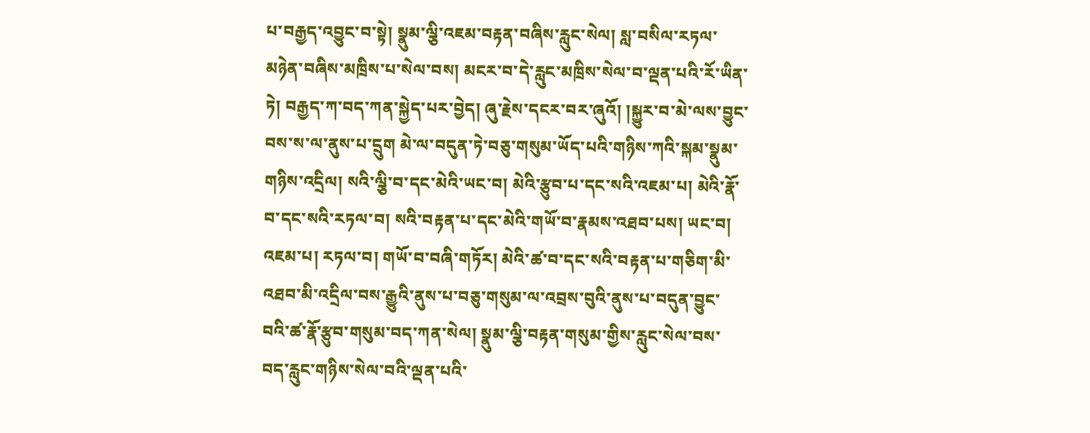པ་བརྒྱད་འབྱུང་བ་སྟེ། སྣུམ་ལྕི་འཇམ་བརྟན་བཞིས་རླུང་སེལ། སླ་བསིལ་རཏལ་མཉེན་བཞིས་མཁྲིས་པ་སེལ་བས། མངར་བ་དེ་རླུང་མཁྲིས་སེལ་བ་ལྡན་པའི་རོ་ཡིན་ཏེ། བརྒྱད་ཀ་བད་ཀན་སྐྱེད་པར་བྱེད། ཞུ་རྗེས་དངར་བར་ཞུའོ། །སྐྱུར་བ་མེ་ལས་བྱུང་བས་ས་ལ་ནུས་པ་དྲུག མེ་ལ་བདུན་ཏེ་བཅུ་གསུམ་ཡོད་པའི་གཉིས་ཀའི་སྐམ་སྣུམ་གཉིས་འདྲིལ། སའི་ལྕི་བ་དང་མེའི་ཡང་བ། མེའི་རྩུབ་པ་དང་སའི་འཇམ་པ། མེའི་རྣོ་བ་དང་སའི་རཏལ་བ། སའི་བརྟན་པ་དང་མེའི་གཡོ་བ་རྣམས་འཐབ་པས། ཡང་བ། འཇམ་པ། རཏལ་བ། གཡོ་བ་བཞི་གཏོར། མེའི་ཚ་བ་དང་སའི་བརྟན་པ་གཅིག་མི་འཐབ་མི་འདྲིལ་བས་རྒྱུའི་ནུས་པ་བཅུ་གསུམ་ལ་འབྲས་བུའི་ནུས་པ་བདུན་བྱུང་བའི་ཚ་རྣོ་རྩུབ་གསུམ་བད་ཀན་སེལ། སྣུམ་ལྕི་བརྟན་གསུམ་གྱིས་རླུང་སེལ་བས་བད་རླུང་གཉིས་སེལ་བའི་ལྡན་པའི་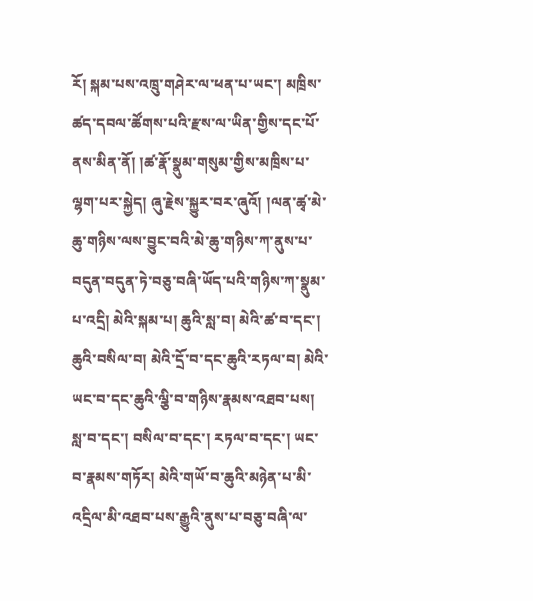རོ། སྐམ་པས་འཁྲུ་གཤེར་ལ་ཕན་པ་ཡང་། མཁྲིས་ཚད་དབལ་ཚོགས་པའི་རྫས་ལ་ཡིན་གྱིས་དང་པོ་ནས་མིན་ནོ། །ཚ་རྣོ་སྣུམ་གསུམ་གྱིས་མཁྲིས་པ་ལྷག་པར་སྐྱེད། ཞུ་རྗེས་སྐྱུར་བར་ཞུའོ། །ལན་ཚྭ་མེ་ཆུ་གཉིས་ལས་བྱུང་བའི་མེ་ཆུ་གཉིས་ཀ་ནུས་པ་བདུན་བདུན་ཏེ་བཅུ་བཞི་ཡོད་པའི་གཉིས་ཀ་སྣུམ་པ་འདྲི། མེའི་སྐམ་པ། ཆུའི་སླ་བ། མེའི་ཚ་བ་དང་། ཆུའི་བསིལ་བ། མེའི་དྲོ་བ་དང་ཆུའི་རཏལ་བ། མེའི་ཡང་བ་དང་ཆུའི་ལྕི་བ་གཉིས་རྣམས་འཐབ་པས། སླ་བ་དང་། བསིལ་བ་དང་། རཏལ་བ་དང་། ཡང་བ་རྣམས་གཏོར། མེའི་གཡོ་བ་ཆུའི་མཉེན་པ་མི་འདྲིལ་མི་འཐབ་པས་རྒྱུའི་ནུས་པ་བཅུ་བཞི་ལ་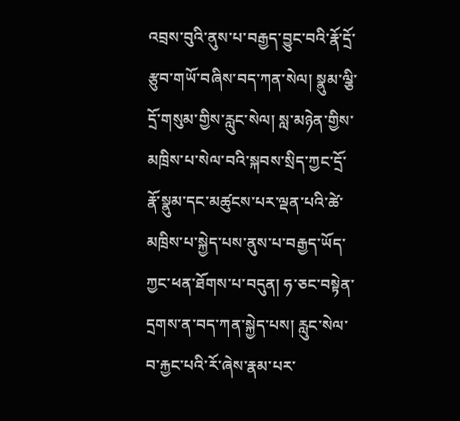འབྲས་བུའི་ནུས་པ་བརྒྱད་བྱུང་བའི་རྣོ་དྲོ་རྩུབ་གཡོ་བཞིས་བད་ཀན་སེལ། སྣུམ་ལྕི་དྲོ་གསུམ་གྱིས་རླུང་སེལ། སླ་མཉེན་གྱིས་མཁྲིས་པ་སེལ་བའི་སྐབས་སྲིད་ཀྱང་དྲོ་རྣོ་སྣུམ་དང་མཚུངས་པར་ལྡན་པའི་ཚེ་མཁྲིས་པ་སྐྱེད་པས་ནུས་པ་བརྒྱད་ཡོད་ཀྱང་ཕན་ཐོགས་པ་བདུན། ཧ་ཅང་བསྟེན་དྲགས་ན་བད་ཀན་སྐྱེད་པས། རླུང་སེལ་བ་རྐྱང་པའི་རོ་ཞེས་རྣམ་པར་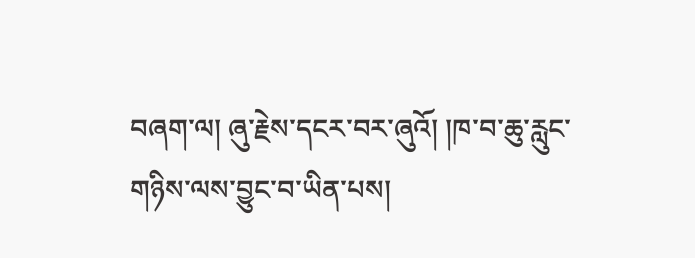བཞག་ལ། ཞུ་རྗེས་དངར་བར་ཞུའོ། །ཁ་བ་ཆུ་རླུང་གཉིས་ལས་བྱུང་བ་ཡིན་པས།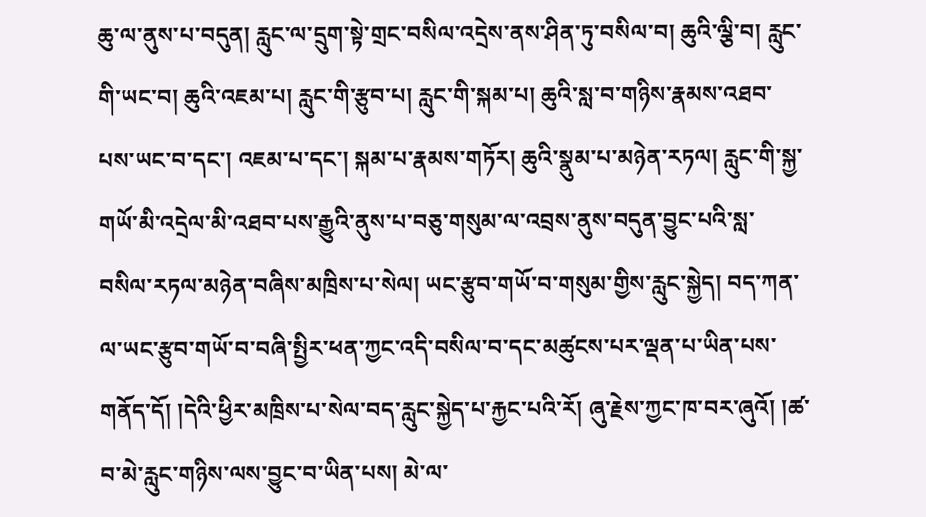ཆུ་ལ་ནུས་པ་བདུན། རླུང་ལ་དྲུག་སྟེ་གྲང་བསིལ་འདྲེས་ནས་ཤིན་ཏུ་བསིལ་བ། ཆུའི་ལྕི་བ། རླུང་གི་ཡང་བ། ཆུའི་འཇམ་པ། རླུང་གི་རྩུབ་པ། རླུང་གི་སྐམ་པ། ཆུའི་སླ་བ་གཉིས་རྣམས་འཐབ་པས་ཡང་བ་དང་། འཇམ་པ་དང་། སྐམ་པ་རྣམས་གཏོར། ཆུའི་སྣུམ་པ་མཉེན་རཏལ། རླུང་གི་སྐྱ་གཡོ་མི་འདྲེལ་མི་འཐབ་པས་རྒྱུའི་ནུས་པ་བཅུ་གསུམ་ལ་འབྲས་ནུས་བདུན་བྱུང་པའི་སླ་བསིལ་རཏལ་མཉེན་བཞིས་མཁྲིས་པ་སེལ། ཡང་རྩུབ་གཡོ་བ་གསུམ་གྱིས་རླུང་སྐྱེད། བད་ཀན་ལ་ཡང་རྩུབ་གཡོ་བ་བཞི་སྤྱིར་ཕན་ཀྱང་འདི་བསིལ་བ་དང་མཚུངས་པར་ལྡན་པ་ཡིན་པས་གནོད་དོ། །དེའི་ཕྱིར་མཁྲིས་པ་སེལ་བད་རླུང་སྐྱེད་པ་རྐྱང་པའི་རོ། ཞུ་རྗེས་ཀྱང་ཁ་བར་ཞུའོ། །ཚ་བ་མེ་རླུང་གཉིས་ལས་བྱུང་བ་ཡིན་པས། མེ་ལ་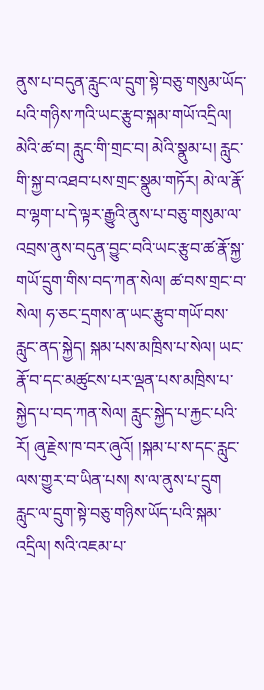ནུས་པ་བདུན་རླུང་ལ་དྲུག་སྟེ་བཅུ་གསུམ་ཡོད་པའི་གཉིས་ཀའི་ཡང་རྩུབ་སྐམ་གཡོ་འདྲིལ། མེའི་ཚ་བ། རླུང་གི་གྲང་བ། མེའི་སྣུམ་པ། རླུང་གི་སྐྱ་བ་འཐབ་པས་གྲང་སྣུམ་གཏོར། མེ་ལ་རྣོ་བ་ལྷག་པ་དེ་ལྟར་རྒྱུའི་ནུས་པ་བཅུ་གསུམ་ལ་འབྲས་ནུས་བདུན་བྱུང་བའི་ཡང་རྩུབ་ཚ་རྣོ་སྐྱ་གཡོ་དྲུག་གིས་བད་ཀན་སེལ། ཚ་བས་གྲང་བ་སེལ། ཧ་ཅང་དྲགས་ན་ཡང་རྩུབ་གཡོ་བས་རླུང་ནད་སྐྱེད། སྐམ་པས་མཁྲིས་པ་སེལ། ཡང་རྣོ་བ་དང་མཚུངས་པར་ལྡན་པས་མཁྲིས་པ་སྐྱེད་པ་བད་ཀན་སེལ། རླུང་སྐྱེད་པ་རྐྱང་པའི་རོ། ཞུ་རྗེས་ཁ་བར་ཞུའོ། །སྐམ་པ་ས་དང་རླུང་ལས་གྱུར་བ་ཡིན་པས། ས་ལ་ནུས་པ་དྲུག རླུང་ལ་དྲུག་སྟེ་བཅུ་གཉིས་ཡོད་པའི་སྐམ་འདྲིལ། སའི་འཇམ་པ་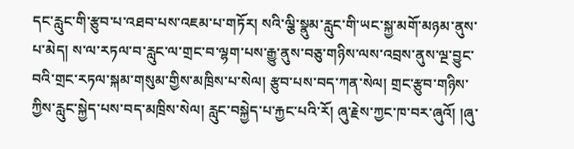དང་རླུང་གི་རྩུབ་པ་འཐབ་པས་འཇམ་པ་གཏོར། སའི་ལྕི་སྣུམ་རླུང་གི་ཡང་སྐྱ་མགོ་མཉམ་ནུས་པ་མེད། ས་ལ་རཏལ་བ་རླུང་ལ་གྲང་བ་ལྷག་པས་རྒྱུ་ནུས་བཅུ་གཉིས་ལས་འབྲས་ནུས་ལྔ་བྱུང་བའི་གྲང་རཏལ་སྐམ་གསུམ་གྱིས་མཁྲིས་པ་སེལ། རྩུབ་པས་བད་ཀན་སེལ། གྲང་རྩུབ་གཉིས་ཀྱིས་རླུང་སྐྱེད་པས་བད་མཁྲིས་སེལ། རླུང་བསྐྱེད་པ་རྐྱང་པའི་རོ། ཞུ་རྗེས་ཀྱང་ཁ་བར་ཞུའོ། །ཞུ་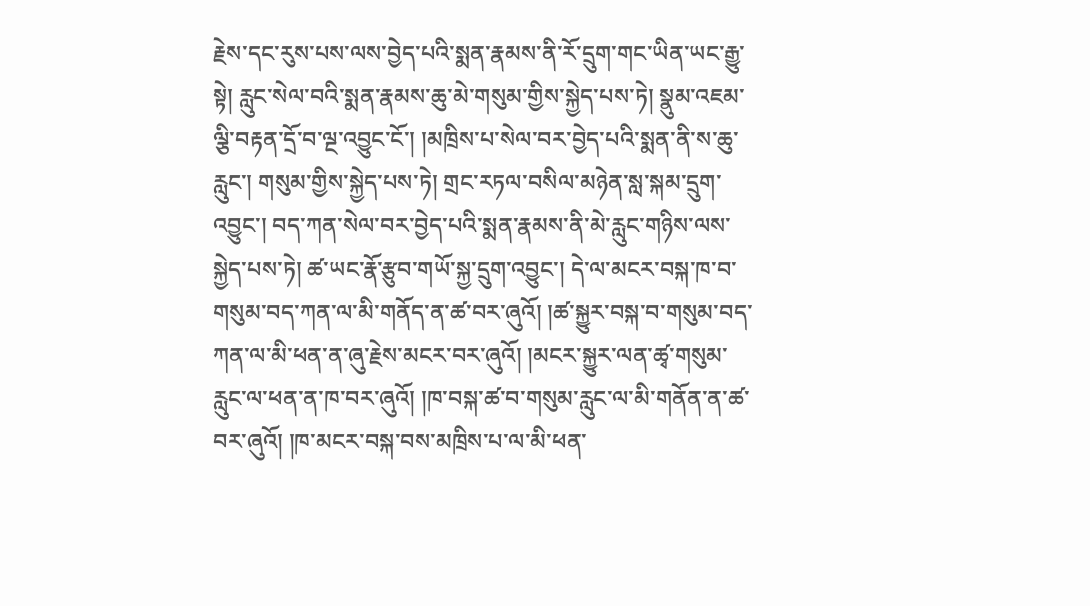རྗེས་དང་རུས་པས་ལས་བྱེད་པའི་སྨན་རྣམས་ནི་རོ་དྲུག་གང་ཡིན་ཡང་རྒྱུ་སྟེ། རླུང་སེལ་བའི་སྨན་རྣམས་ཆུ་མེ་གསུམ་གྱིས་སྐྱེད་པས་ཏེ། སྣུམ་འཇམ་ལྕི་བརྟན་དྲོ་བ་ལྔ་འབྱུང་ངོ་། །མཁྲིས་པ་སེལ་བར་བྱེད་པའི་སྨན་ནི་ས་ཆུ་རླུང་། གསུམ་གྱིས་སྐྱེད་པས་ཏེ། གྲང་རཏལ་བསིལ་མཉེན་སླ་སྐམ་དྲུག་འབྱུང་། བད་ཀན་སེལ་བར་བྱེད་པའི་སྨན་རྣམས་ནི་མེ་རླུང་གཉིས་ལས་སྐྱེད་པས་ཏེ། ཚ་ཡང་རྣོ་རྩུབ་གཡོ་སྐྱ་དྲུག་འབྱུང་། དེ་ལ་མངར་བསྐ་ཁ་བ་གསུམ་བད་ཀན་ལ་མི་གནོད་ན་ཚ་བར་ཞུའོ། །ཚ་སྐྱུར་བསྐ་བ་གསུམ་བད་ཀན་ལ་མི་ཕན་ན་ཞུ་རྗེས་མངར་བར་ཞུའོ། །མངར་སྐྱུར་ལན་ཚྭ་གསུམ་རླུང་ལ་ཕན་ན་ཁ་བར་ཞུའོ། །ཁ་བསྐ་ཚ་བ་གསུམ་རླུང་ལ་མི་གནོན་ན་ཚ་བར་ཞུའོ། །ཁ་མངར་བསྐ་བས་མཁྲིས་པ་ལ་མི་ཕན་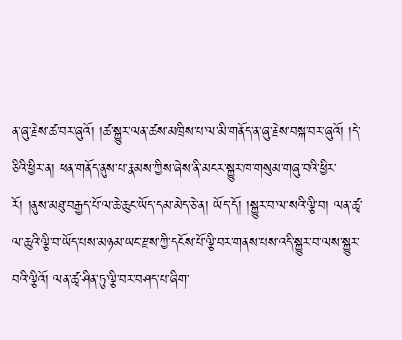ན་ཞུ་རྗེས་ཚ་བར་ཞུའོ། །ཚ་སྐྱུར་ལན་ཚས་མཁྲིས་པ་ལ་མི་གནོད་ན་ཞུ་རྗེས་བསྐ་བར་ཞུའོ། །དེ་ཅིའི་ཕྱིར་ན། ཕན་གནོད་ནུས་པ་རྣམས་ཀྱིས་ཞེས་ནི་མངར་སྐྱུར་ཁ་གསུམ་གཞུ་བའི་ཕྱིར་རོ། །ནུས་མཐུ་བརྒྱད་པོ་ལ་ཆེ་ཆུང་ཡོད་དམ་མེད་ཅེ་ན། ཡོད་དོ། །སྐྱུར་བ་ལ་སའི་ལྕི་བ། ལན་ཚྭ་ལ་ཆུའི་ལྕི་བ་ཡོད་པས་མཉམ་ཡང་རྫས་ཀྱི་དངོས་པོ་ལྕི་བར་གནས་པས་འདི་སྐྱུར་བ་ལས་སྐྱུར་བའི་ལྕིའོ། ལན་ཚྭ་ཤིན་ཏུ་ལྕི་བར་བཤད་པ་ཞིག་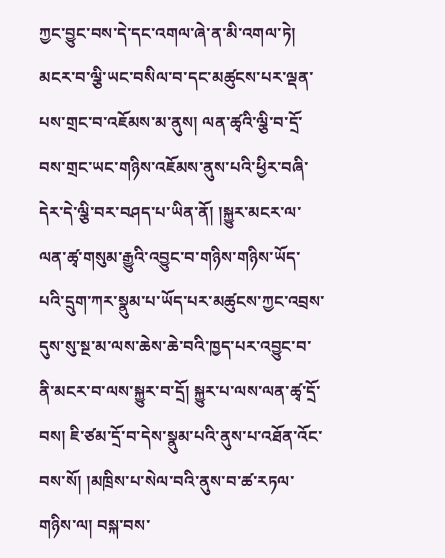ཀྱང་བྱུང་བས་དེ་དང་འགལ་ཞེ་ན་མི་འགལ་ཏེ། མངར་བ་ལྕི་ཡང་བསིལ་བ་དང་མཚུངས་པར་ལྡན་པས་གྲང་བ་འཇོམས་མ་ནུས། ལན་ཚྭའི་ལྕི་བ་དྲོ་བས་གྲང་ཡང་གཉིས་འཇོམས་ནུས་པའི་ཕྱིར་བཞི་དེར་དེ་ལྕི་བར་བཤད་པ་ཡིན་ནོ། །སྐྱུར་མངར་ལ་ལན་ཚྭ་གསུམ་རྒྱུའི་འབྱུང་བ་གཉིས་གཉིས་ཡོད་པའི་དྲུག་ཀར་སྣུམ་པ་ཡོད་པར་མཚུངས་ཀྱང་འབྲས་དུས་སུ་སྔ་མ་ལས་ཆེས་ཆེ་བའི་ཁྱད་པར་འབྱུང་བ་ནི་མངར་བ་ལས་སྐྱུར་བ་དྲོ། སྐྱུར་པ་ལས་ལན་ཚྭ་དྲོ་བས། ཇི་ཙམ་དྲོ་བ་དེས་སྣུམ་པའི་ནུས་པ་འཐོན་འོང་བས་སོ། །མཁྲིས་པ་སེལ་བའི་ནུས་བ་ཚ་རཏལ་གཉིས་ལ། བསྐ་བས་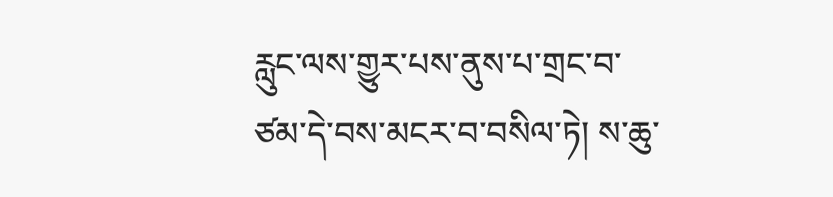རླུང་ལས་གྱུར་པས་ནུས་པ་གྲང་བ་ཙམ་དེ་བས་མངར་བ་བསིལ་ཏེ། ས་ཆུ་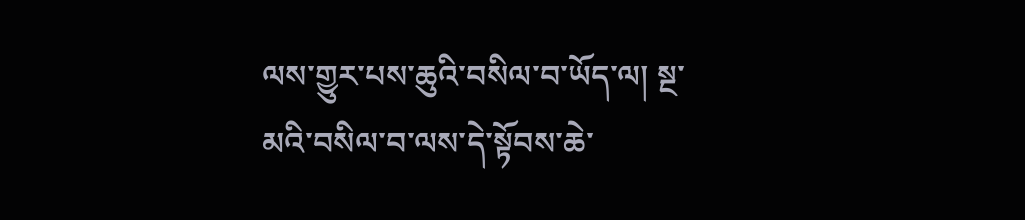ལས་གྱུར་པས་ཆུའི་བསིལ་བ་ཡོད་ལ། སྔ་མའི་བསིལ་བ་ལས་དེ་སྟོབས་ཆེ་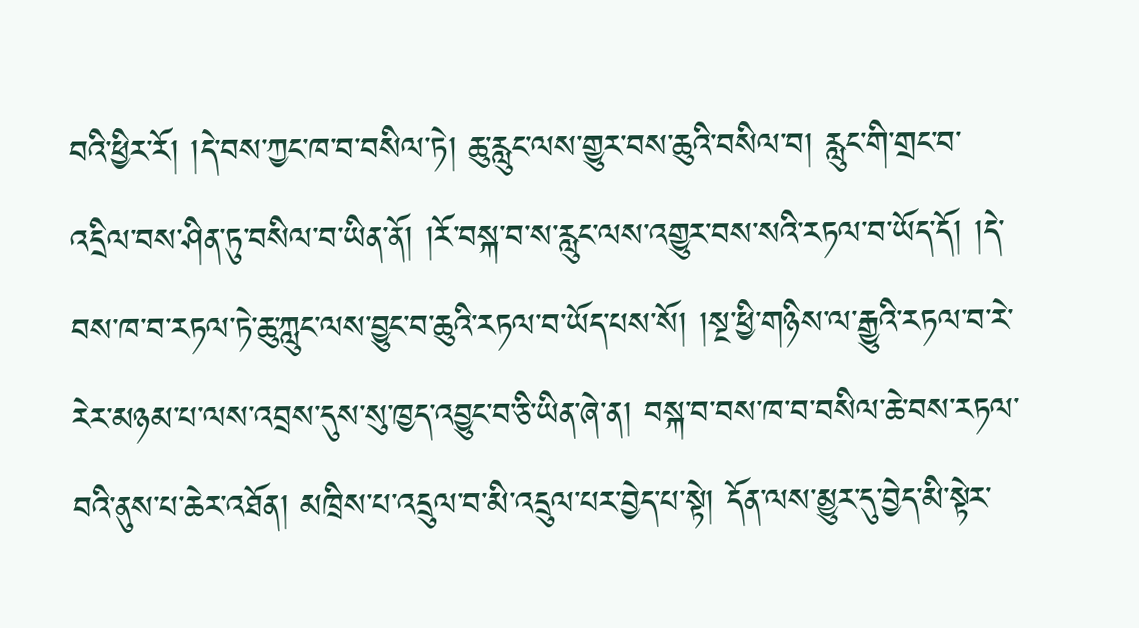བའི་ཕྱིར་རོ། །དེ་བས་ཀྱང་ཁ་བ་བསིལ་ཏེ། ཆུ་རླུང་ལས་གྱུར་བས་ཆུའི་བསིལ་བ། རླུང་གི་གྲང་བ་འདྲིལ་བས་ཤིན་ཏུ་བསིལ་བ་ཡིན་ནོ། །རོ་བསྐ་བ་ས་རླུང་ལས་འགྱུར་བས་སའི་རཏལ་བ་ཡོད་དོ། །དེ་བས་ཁ་བ་རཏལ་ཏེ་ཆུ་ཀླུང་ལས་བྱུང་བ་ཆུའི་རཏལ་བ་ཡོད་པས་སོ། །སྔ་ཕྱི་གཉིས་ལ་རྒྱུའི་རཏལ་བ་རེ་རེར་མཉམ་པ་ལས་འབྲས་དུས་སུ་ཁྱད་འབྱུང་བ་ཅི་ཡིན་ཞེ་ན། བསྐ་བ་བས་ཁ་བ་བསིལ་ཆེ་བས་རཏལ་བའི་ནུས་པ་ཆེར་འཐོན། མཁྲིས་པ་འདྲུལ་བ་མི་འདྲུལ་པར་བྱེད་པ་སྟེ། དོན་ལས་མྱུར་དུ་བྱེད་མི་སྟེར་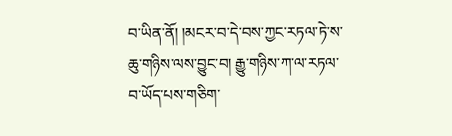བ་ཡིན་ནོ། །མངར་བ་དེ་བས་ཀྱང་རཏལ་ཏེ་ས་ཆུ་གཉིས་ལས་བྱུང་བ། རྒྱུ་གཉིས་ཀ་ལ་རཏལ་བ་ཡོད་པས་གཅིག་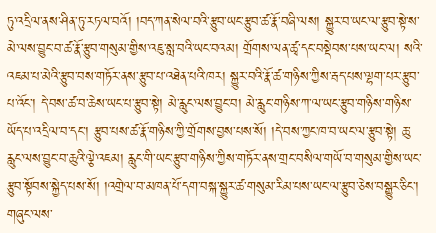ཏུ་འདྲིལ་ནས་ཤིན་ཏུ་རཏལ་བའོ། །བད་ཀན་སེལ་བའི་རྩུབ་ཡང་རྩུབ་ཚ་རྣོ་བཞི་ལས། སྐྱུར་བ་ཡང་ལ་རྩུབ་སྟེ་ས་མེ་ལས་བྱུང་བ་ཚ་རྣོ་རྩུབ་གསུམ་གྱིས་འཇུ་སླ་བའི་ཡང་བའམ། གྲོགས་ལན་ཚྭ་དང་བསྡེབས་པས་ཡང་ལ། སའི་འཇམ་པ་མེའི་རྩུབ་བས་གཏོར་ནས་རྩུབ་པ་འཐེན་པའི་ཁར། སྐྱུར་བའི་རྣོ་ཚ་གཉིས་ཀྱིས་རྦད་པས་ལྷག་པར་རྩུབ་པ་འོང་། དེ་བས་ཚ་བ་ཆེས་ཡང་པ་རྩུབ་སྟེ། མེ་རླུང་ལས་བྱུང་བ། མེ་རླུང་གཉིས་ཀ་ལ་ཡང་རྩུབ་གཉིས་གཉིས་ཡོད་པ་འདྲིལ་བ་དང་། རྩུབ་པས་ཚ་རྣོ་གཉིས་ཀྱི་གྲོགས་བྱས་པས་སོ། །དེ་བས་ཀྱང་ཁ་བ་ཡང་ལ་རྩུབ་སྟེ། ཆུ་རླུང་ལས་བྱུང་བ་ཆུའི་ལྕེ་འཇམ། རླུང་གི་ཡང་རྩུབ་གཉིས་ཀྱིས་གཏོར་ནས་གྲང་བསིལ་གཡོ་བ་གསུམ་གྱིས་ཡང་རྩུབ་སྟོབས་སྐྱེད་པས་སོ། །འགྲེལ་བ་མཁན་པོ་དག་བསྐ་སྐྱུར་ཚ་གསུམ་རིམ་པས་ཡང་ལ་རྩུབ་ཅེས་བསྒྱུར་ཅིང་། གཞུང་ལས་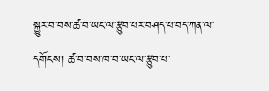སྐྱུར་བ་བས་ཚ་བ་ཡང་ལ་རྩུབ་པར་བཤད་པ་བད་ཀན་ལ་དགོངས། ཚ་བ་བས་ཁ་བ་ཡང་ལ་རྩུབ་པ་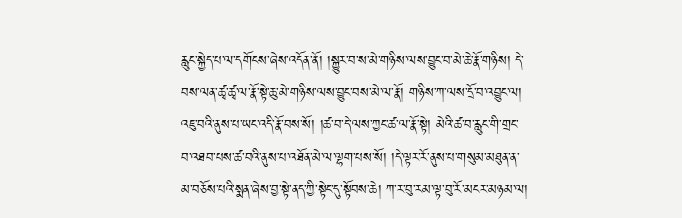རླུང་སྐྱེད་པ་ལ་དགོངས་ཞེས་འདོན་ནོ། །སྐྱུར་བ་ས་མེ་གཉིས་ལས་བྱུང་བ་མེ་ཆེ་རྣོ་གཉིས། དེ་བས་ལན་ཚྭ་ཚྭ་ལ་རྣོ་སྟེ་ཆུ་མེ་གཉིས་ལས་བྱུང་བས་མེ་ལ་རྣོ། གཉིས་ཀ་ལས་དྲོ་བ་འབྱུང་ལ། འཇུ་བའི་ནུས་པ་ཡང་འདི་རྣོ་བས་སོ། །ཚ་བ་དེ་ལས་ཀྱང་ཚ་ལ་རྣོ་སྟེ། མེའི་ཚ་བ་རླུང་གི་གྲང་བ་འཐབ་པས་ཚ་བའི་ནུས་པ་འཐོན་མེ་ལ་ལྷག་པས་སོ། །དེ་ལྟར་རོ་ནུས་པ་གསུམ་མཐུན་ན་མ་བཅོས་པའི་སྨན་ཞེས་བྱ་སྟེ་ནད་ཀྱི་སྟེང་དུ་སྟོབས་ཆེ། ཀ་ར་བུ་རམ་ལྟ་བུ་རོ་མངར་མཉམ་ལ།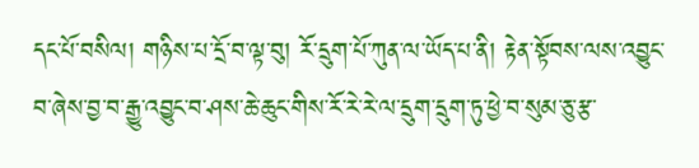དང་པོ་བསིལ། གཉིས་པ་དྲོ་བ་ལྟ་བུ། རོ་དྲུག་པོ་ཀུན་ལ་ཡོད་པ་ནི། རྟེན་སྟོབས་ལས་འབྱུང་བ་ཞེས་བྱ་བ་རྒྱུ་འབྱུང་བ་ཤས་ཆེ་ཆུང་གིས་རོ་རེ་རེ་ལ་དྲུག་དྲུག་ཏུ་ཕྱེ་བ་སུམ་ཅུ་རྩ་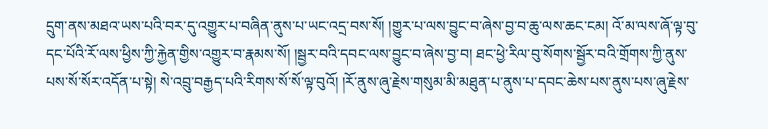དྲུག་ནས་མཐའ་ཡས་པའི་བར་དུ་འགྱུར་པ་བཞིན་ནུས་པ་ཡང་འདྲ་བས་སོ། །གྱུར་པ་ལས་བྱུང་བ་ཞེས་བྱ་བ་ཆུ་ལས་ཆང་ངམ། འོ་མ་ལས་ཞོ་ལྟ་བུ་དང་པོའི་རོ་ལས་ཕྱིས་ཀྱི་རྐྱེན་གྱིས་འགྱུར་བ་རྣམས་སོ། །སྦྱར་བའི་དབང་ལས་བྱུང་བ་ཞེས་བྱ་བ། ཐང་ཕྱེ་རིལ་བུ་སོགས་སྦྱོར་བའི་གྲོགས་ཀྱི་ནུས་པས་སོ་སོར་འདོན་པ་སྟེ། སེ་འབྲུ་བརྒྱད་པའི་རིགས་སོ་སོ་ལྟ་བུའོ། །རོ་ནུས་ཞུ་རྗེས་གསུམ་མི་མཐུན་པ་ནུས་པ་དབང་ཆེས་པས་ནུས་པས་ཞུ་རྗེས་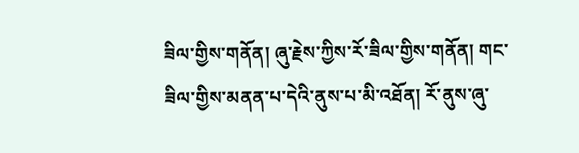ཟིལ་གྱིས་གནོན། ཞུ་རྗེས་ཀྱིས་རོ་ཟིལ་གྱིས་གནོན། གང་ཟིལ་གྱིས་མནན་པ་དེའི་ནུས་པ་མི་འཐོན། རོ་ནུས་ཞུ་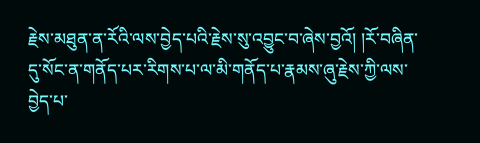རྗེས་མཐུན་ན་རོའི་ལས་བྱེད་པའི་རྗེས་སུ་འབྱུང་བ་ཞེས་བྱའོ། །རོ་བཞིན་དུ་སོང་ན་གནོད་པར་རིགས་པ་ལ་མི་གནོད་པ་རྣམས་ཞུ་རྗེས་ཀྱི་ལས་བྱེད་པ་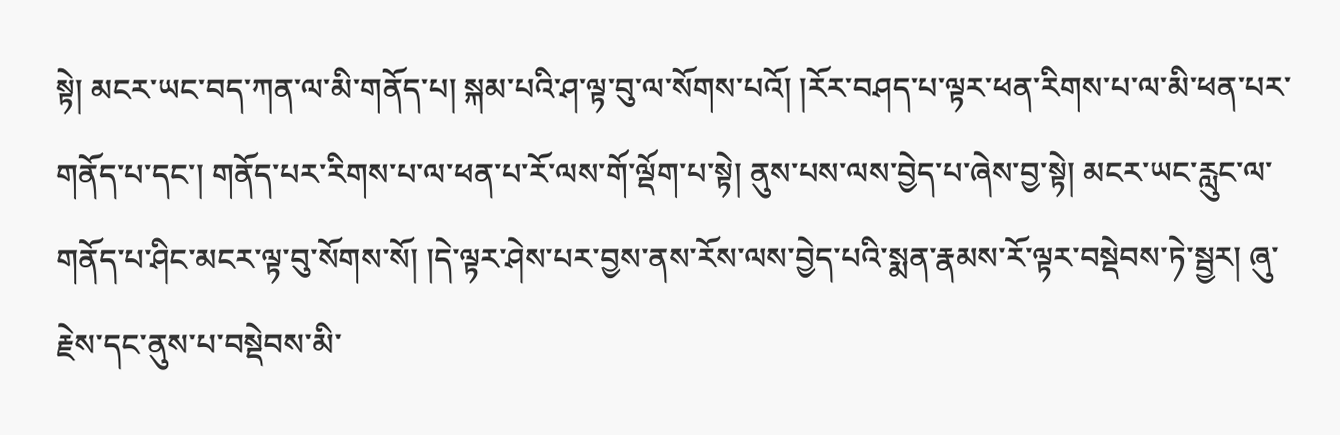སྟེ། མངར་ཡང་བད་ཀན་ལ་མི་གནོད་པ། སྐམ་པའི་ཤ་ལྟ་བུ་ལ་སོགས་པའོ། །རོར་བཤད་པ་ལྟར་ཕན་རིགས་པ་ལ་མི་ཕན་པར་གནོད་པ་དང་། གནོད་པར་རིགས་པ་ལ་ཕན་པ་རོ་ལས་གོ་ལྡོག་པ་སྟེ། ནུས་པས་ལས་བྱེད་པ་ཞེས་བྱ་སྟེ། མངར་ཡང་རླུང་ལ་གནོད་པ་ཤིང་མངར་ལྟ་བུ་སོགས་སོ། །དེ་ལྟར་ཤེས་པར་བྱས་ནས་རོས་ལས་བྱེད་པའི་སྨན་རྣམས་རོ་ལྟར་བསྡེབས་ཏེ་སྦྱར། ཞུ་རྗེས་དང་ནུས་པ་བསྡེབས་མི་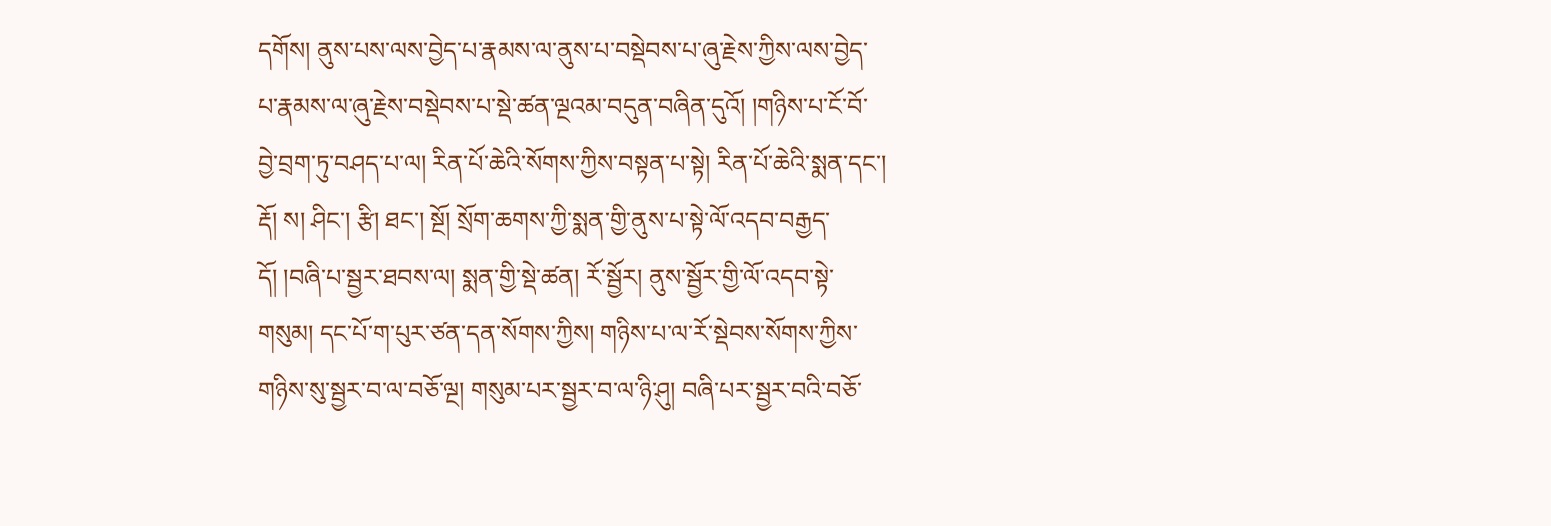དགོས། ནུས་པས་ལས་བྱེད་པ་རྣམས་ལ་ནུས་པ་བསྡེབས་པ་ཞུ་རྗེས་ཀྱིས་ལས་བྱེད་པ་རྣམས་ལ་ཞུ་རྗེས་བསྡེབས་པ་སྡེ་ཚན་ལྔའམ་བདུན་བཞིན་དུའོ། །གཉིས་པ་ངོ་བོ་བྱེ་བྲག་ཏུ་བཤད་པ་ལ། རིན་པོ་ཆེའི་སོགས་ཀྱིས་བསྟན་པ་སྟེ། རིན་པོ་ཆེའི་སྨན་དང་། རྡོ། ས། ཤིང་། རྩི། ཐང་། སྔོ། སྲོག་ཆགས་ཀྱི་སྨན་གྱི་ནུས་པ་སྟེ་ལོ་འདབ་བརྒྱད་དོ། །བཞི་པ་སྦྱར་ཐབས་ལ། སྨན་གྱི་སྡེ་ཚན། རོ་སྦྱོར། ནུས་སྦྱོར་གྱི་ལོ་འདབ་སྟེ་གསུམ། དང་པོ་ག་པུར་ཙན་དན་སོགས་ཀྱིས། གཉིས་པ་ལ་རོ་སྡེབས་སོགས་ཀྱིས་གཉིས་སུ་སྦྱར་བ་ལ་བཅོ་ལྔ། གསུམ་པར་སྦྱར་བ་ལ་ཉི་ཤུ། བཞི་པར་སྦྱར་བའི་བཅོ་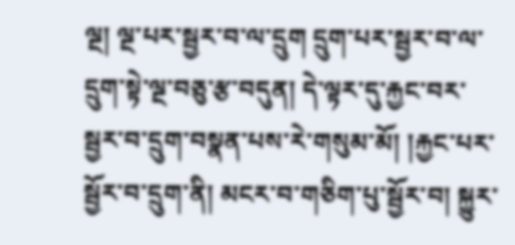ལྔ། ལྔ་པར་སྦྱར་བ་ལ་དྲུག དྲུག་པར་སྦྱར་བ་ལ་དྲུག་སྟེ་ལྔ་བཅུ་རྩ་བདུན། དེ་ལྟར་དུ་རྐྱང་བར་སྦྱར་བ་དྲུག་བསྣན་པས་རེ་གསུམ་མོ། །རྐྱང་པར་སྦྱོར་བ་དྲུག་ནི། མངར་བ་གཅིག་པུ་སྦྱོར་བ། སྐྱུར་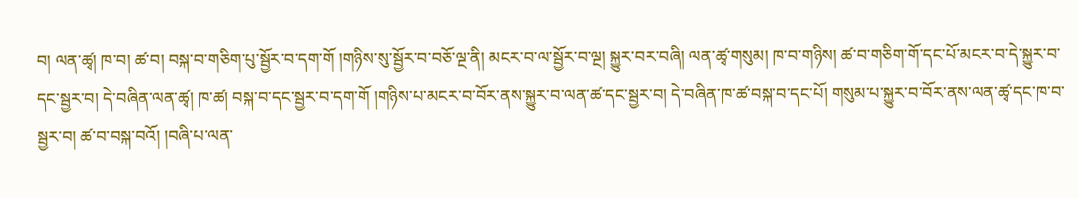བ། ལན་ཚྭ། ཁ་བ། ཚ་བ། བསྐ་བ་གཅིག་པུ་སྦྱོར་བ་དག་གོ །གཉིས་སུ་སྦྱོར་བ་བཅོ་ལྔ་ནི། མངར་བ་ལ་སྦྱོར་བ་ལྔ། སྐྱུར་བར་བཞི། ལན་ཚྭ་གསུམ། ཁ་བ་གཉིས། ཚ་བ་གཅིག་གོ་དང་པོ་མངར་བ་དེ་སྐྱུར་བ་དང་སྦྱར་བ། དེ་བཞིན་ལན་ཚྭ། ཁ་ཚ། བསྐ་བ་དང་སྦྱར་བ་དག་གོ །གཉིས་པ་མངར་བ་བོར་ནས་སྐྱུར་བ་ལན་ཚ་དང་སྦྱར་བ། དེ་བཞིན་ཁ་ཚ་བསྐ་བ་དང་པོ། གསུམ་པ་སྐྱུར་བ་བོར་ནས་ལན་ཚྭ་དང་ཁ་བ་སྦྱར་བ། ཚ་བ་བསྐ་བའོ། །བཞི་པ་ལན་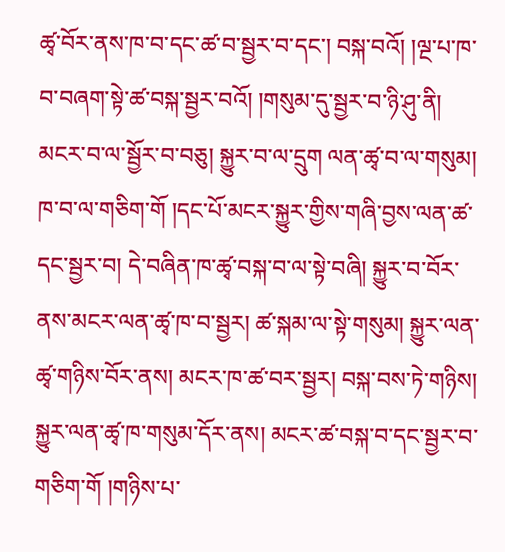ཚྭ་བོར་ནས་ཁ་བ་དང་ཚ་བ་སྦྱར་བ་དང་། བསྐ་བའོ། །ལྔ་པ་ཁ་བ་བཞག་སྟེ་ཚ་བསྐ་སྦྱར་བའོ། །གསུམ་དུ་སྦྱར་བ་ཉི་ཤུ་ནི། མངར་བ་ལ་སྦྱོར་བ་བཅུ། སྐྱུར་བ་ལ་དྲུག ལན་ཚྭ་བ་ལ་གསུམ། ཁ་བ་ལ་གཅིག་གོ །དང་པོ་མངར་སྐྱུར་གྱིས་གཞི་བྱས་ལན་ཚ་དང་སྦྱར་བ། དེ་བཞིན་ཁ་ཚྭ་བསྐ་བ་ལ་སྟེ་བཞི། སྐྱུར་བ་བོར་ནས་མངར་ལན་ཚྭ་ཁ་བ་སྦྱར། ཚ་སྐམ་ལ་སྟེ་གསུམ། སྐྱུར་ལན་ཚྭ་གཉིས་བོར་ནས། མངར་ཁ་ཚ་བར་སྦྱར། བསྐ་བས་ཏེ་གཉིས། སྐྱུར་ལན་ཚྭ་ཁ་གསུམ་དོར་ནས། མངར་ཚ་བསྐ་བ་དང་སྦྱར་བ་གཅིག་གོ །གཉིས་པ་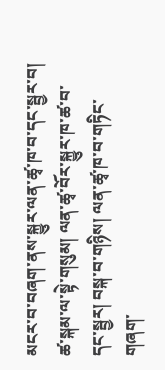མངར་བ་བཞག་ནས་སྐྱུར་ལན་ཚྭ་ཁ་བ་དང་སྦྱར་བ། ཚ་སྐམ་ལ་སྟེ་གསུམ། ལན་ཚྭ་བོར་སྐྱུར་ཁ་ཚ་བ་དང་སྦྱར། བསྐ་བ་གཉིས། ལན་ཚྭ་ཁ་བ་གཏིང་གཞག་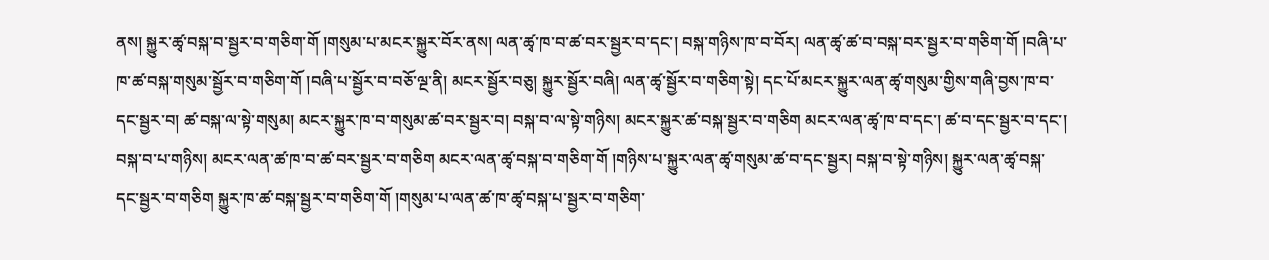ནས། སྐྱུར་ཚྭ་བསྐ་བ་སྦྱར་བ་གཅིག་གོ །གསུམ་པ་མངར་སྐྱུར་བོར་ནས། ལན་ཚྭ་ཁ་བ་ཚ་བར་སྦྱར་བ་དང་། བསྐ་གཉིས་ཁ་བ་བོར། ལན་ཚྭ་ཚ་བ་བསྐ་བར་སྦྱར་བ་གཅིག་གོ །བཞི་པ་ཁ་ཚ་བསྐ་གསུམ་སྦྱོར་བ་གཅིག་གོ །བཞི་པ་སྦྱོར་བ་བཅོ་ལྔ་ནི། མངར་སྦྱོར་བཅུ། སྐྱུར་སྦྱོར་བཞི། ལན་ཚྭ་སྦྱོར་བ་གཅིག་སྟེ། དང་པོ་མངར་སྐྱུར་ལན་ཚྭ་གསུམ་གྱིས་གཞི་བྱས་ཁ་བ་དང་སྦྱར་བ། ཚ་བསྐ་ལ་སྟེ་གསུམ། མངར་སྐྱུར་ཁ་བ་གསུམ་ཚ་བར་སྦྱར་བ། བསྐ་བ་ལ་སྟེ་གཉིས། མངར་སྐྱུར་ཚ་བསྐ་སྦྱར་བ་གཅིག མངར་ལན་ཚྭ་ཁ་བ་དང་། ཚ་བ་དང་སྦྱར་བ་དང་། བསྐ་བ་པ་གཉིས། མངར་ལན་ཚ་ཁ་བ་ཚ་བར་སྦྱར་བ་གཅིག མངར་ལན་ཚྭ་བསྐ་བ་གཅིག་གོ །གཉིས་པ་སྐྱུར་ལན་ཚྭ་གསུམ་ཚ་བ་དང་སྦྱར། བསྐ་བ་སྟེ་གཉིས། སྐྱུར་ལན་ཚྭ་བསྐ་དང་སྦྱར་བ་གཅིག སྐྱུར་ཁ་ཚ་བསྐ་སྦྱར་བ་གཅིག་གོ །གསུམ་པ་ལན་ཚ་ཁ་ཚྭ་བསྐ་པ་སྦྱར་བ་གཅིག་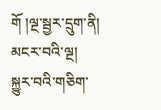གོ །ལྔ་སྦྱར་དྲུག་ནི། མངར་བའི་ལྔ། སྐྱུར་བའི་གཅིག་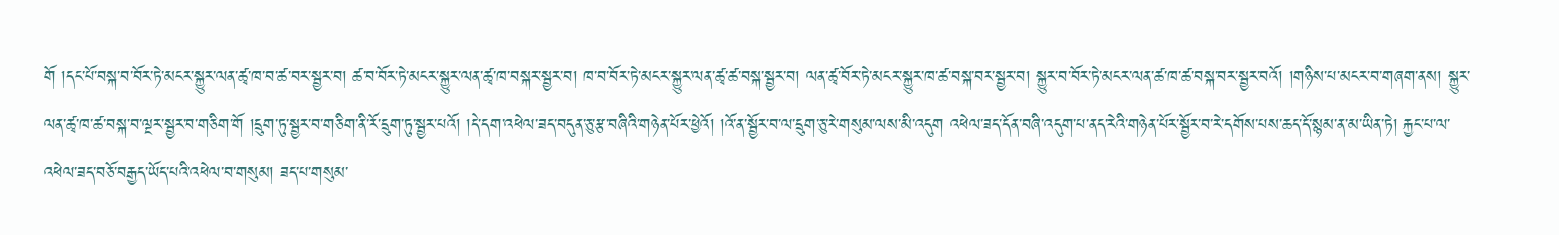གོ །དང་པོ་བསྐ་བ་བོར་ཏེ་མངར་སྐྱུར་ལན་ཚྭ་ཁ་བ་ཚ་བར་སྦྱར་བ། ཚ་བ་བོར་ཏེ་མངར་སྐྱུར་ལན་ཚྭ་ཁ་བསྐར་སྦྱར་བ། ཁ་བ་བོར་ཏེ་མངར་སྐྱུར་ལན་ཚྭ་ཚ་བསྐ་སྦྱར་བ། ལན་ཚྭ་བོར་ཏེ་མངར་སྐྱུར་ཁ་ཚ་བསྐ་བར་སྦྱར་བ། སྐྱུར་བ་བོར་ཏེ་མངར་ལན་ཚ་ཁ་ཚ་བསྐ་བར་སྦྱར་བའོ། །གཉིས་པ་མངར་བ་གཞག་ནས། སྐྱུར་ལན་ཚྭ་ཁ་ཚ་བསྐ་བ་ལྔར་སྦྱར་བ་གཅིག་གོ །དྲུག་ཏུ་སྦྱར་བ་གཅིག་ནི་རོ་དྲུག་ཏུ་སྦྱར་པའོ། །དེ་དག་འཕེལ་ཟད་བདུན་ཅུ་རྩ་བཞིའི་གཉེན་པོར་ཕྱེའོ། །འོ་ན་སྦྱོར་བ་ལ་དྲུག་ཅུ་རེ་གསུམ་ལས་མི་འདུག འཕེལ་ཟད་དོན་བཞི་འདུག་པ་ནད་རེའི་གཉེན་པོར་སྦྱོར་བ་རེ་དགོས་པས་ཆད་དོ་སྙམ་ན་མ་ཡིན་ཏེ། རྐྱང་པ་ལ་འཕེལ་ཟད་བཅོ་བརྒྱད་ཡོད་པའི་འཕེལ་བ་གསུམ། ཟད་པ་གསུམ་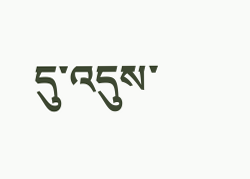དུ་འདུས་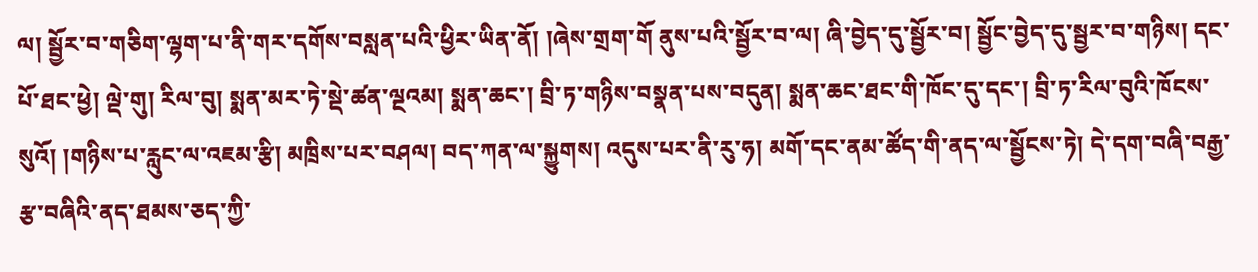ལ། སྦྱོར་བ་གཅིག་ལྷག་པ་ནི་གར་དགོས་བསླན་པའི་ཕྱིར་ཡིན་ནོ། །ཞེས་གྲག་གོ ནུས་པའི་སྦྱོར་བ་ལ། ཞི་བྱེད་དུ་སྦྱོར་བ། སྦྱོང་བྱེད་དུ་སྦྱར་བ་གཉིས། དང་པོ་ཐང་ཕྱེ། ལྡེ་གུ། རིལ་བུ། སྨན་མར་ཏེ་སྡེ་ཚན་ལྔའམ། སྨན་ཆང་། བྲི་ཏ་གཉིས་བསྣན་པས་བདུན། སྨན་ཆང་ཐང་གི་ཁོང་དུ་དང་། བྲི་ཏ་རིལ་བུའི་ཁོངས་སུའོ། །གཉིས་པ་རླུང་ལ་འཇམ་རྩི། མཁྲིས་པར་བཤལ། བད་ཀན་ལ་སྐྱུགས། འདུས་པར་ནི་རུ་ཧ། མགོ་དང་ནམ་ཚོད་གི་ནད་ལ་སྦྱོངས་ཏེ། དེ་དག་བཞི་བརྒྱ་རྩ་བཞིའི་ནད་ཐམས་ཅད་ཀྱི་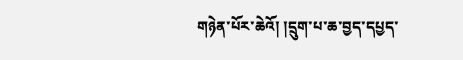གཉེན་པོར་ཆེའོ། །དྲུག་པ་ཆ་བྱད་དཔྱད་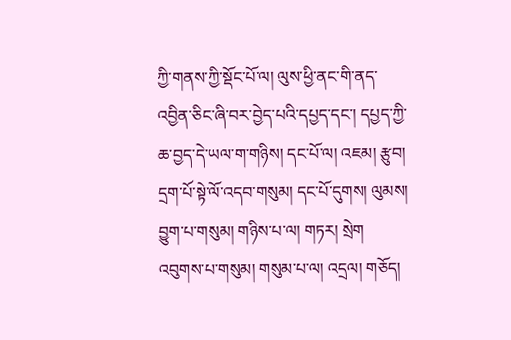ཀྱི་གནས་ཀྱི་སྡོང་པོ་ལ། ལུས་ཕྱི་ནང་གི་ནད་འབྱིན་ཅིང་ཞི་བར་བྱེད་པའི་དཔྱད་དང་། དཔྱད་ཀྱི་ཆ་བྱད་དེ་ཡལ་ག་གཉིས། དང་པོ་ལ། འཇམ། རྩུབ། དྲག་པོ་སྟེ་ལོ་འདབ་གསུམ། དང་པོ་དུགས། ལུམས། བྱུག་པ་གསུམ། གཉིས་པ་ལ། གཏར། སྲེག འབུགས་པ་གསུམ། གསུམ་པ་ལ། འདྲལ། གཅོད།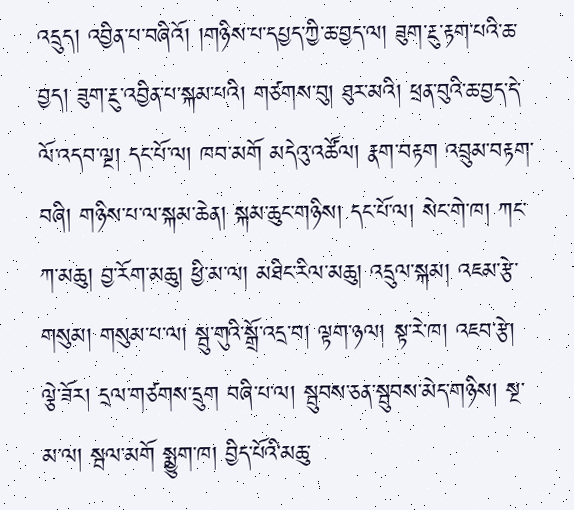འདྲུད། འབྱིན་པ་བཞིའོ། །གཉིས་པ་དཔྱད་ཀྱི་ཆ་བྱད་ལ། ཟུག་རྔུ་རྟག་པའི་ཆ་བྱད། ཟུག་རྔུ་འབྱིན་པ་སྐམ་པའི། གཙགས་བུ། ཐུར་མའི། ཕྲན་བུའི་ཆ་བྱད་དེ་ལོ་འདབ་ལྔ། དང་པོ་ལ། ཁབ་མགོ མདེའུ་འཚོལ། རྣག་བརྟག འབྲུམ་བརྟག་བཞི། གཉིས་པ་ལ་སྐམ་ཆེན། སྐམ་ཆུང་གཉིས། དང་པོ་ལ། སེང་གེ་ཁ། ཀང་ཀ་མཆུ། བྱ་རོག་མཆུ། ཕྱི་མ་ལ། མཐིང་རིལ་མཆུ། འདྲུལ་སྐམ། འཇམ་རྩེ་གསུམ། གསུམ་པ་ལ། སྦུ་གུའི་སྒྲོ་འདྲ་བ། ལྟག་ཉལ། སྟ་རེ་ཁ། འཇབ་རྩེ། ལྕེ་ཟོར། དྲལ་གཙགས་དྲུག བཞི་པ་ལ། སྦུབས་ཅན་སྦུབས་མེད་གཉིས། སྔ་མ་ལ། སྦལ་མགོ སྨྱུག་ཁ། བྱིད་པོའི་མཆུ་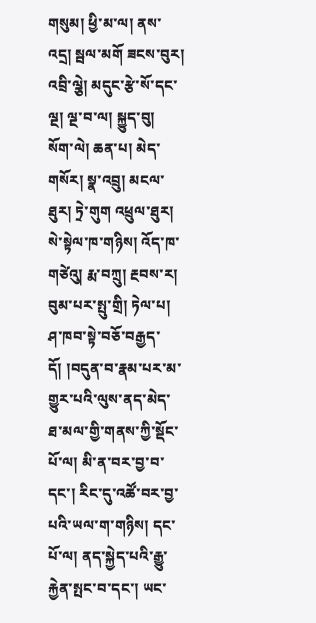གསུམ། ཕྱི་མ་ལ། ནས་འདྲ། སྦལ་མགོ ཟངས་བུར། འབྲི་ལྕེ། མདུང་རྩེ་སོ་དང་ལྔ། ལྔ་བ་ལ། སྐྱུད་བུ། སོག་ལེ། ཆན་པ། མེད་གསོར། སྣ་འབྲུ། མངལ་ཐུར། ཏྲེ་གུག འཕྲུལ་ཐུར། སེ་སྟེལ་ཁ་གཉིས། འོད་ཁ་གཙེའུ། རྨ་བཀྲུ། རྔབས་ར། བུམ་པར་སྤུ་གྲི། ཏེལ་པ། ཤ་ཁབ་སྟེ་བཅོ་བརྒྱད་དོ། །བདུན་བ་རྣམ་པར་མ་གྱུར་པའི་ལུས་ནད་མེད་ཐ་མལ་གྱི་གནས་ཀྱི་སྡོང་པོ་ལ། མི་ན་བར་བྱ་བ་དང་། རིང་དུ་འཚོ་བར་བྱ་པའི་ཡལ་ག་གཉིས། དང་པོ་ལ། ནད་སྐྱེད་པའི་རྒྱུ་རྐྱེན་སྤང་བ་དང་། ཡང་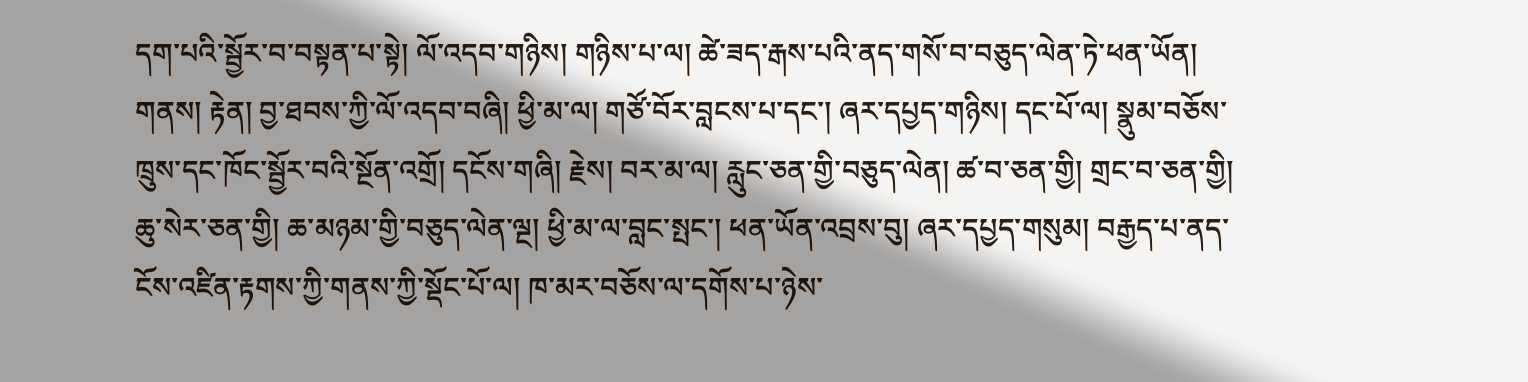དག་པའི་སྦྱོར་བ་བསྟན་པ་སྟེ། ལོ་འདབ་གཉིས། གཉིས་པ་ལ། ཚེ་ཟད་རྒས་པའི་ནད་གསོ་བ་བཅུད་ལེན་ཏེ་ཕན་ཡོན། གནས། རྟེན། བྱ་ཐབས་ཀྱི་ལོ་འདབ་བཞི། ཕྱི་མ་ལ། གཙོ་བོར་བླངས་པ་དང་། ཞར་དཔྱད་གཉིས། དང་པོ་ལ། སྣུམ་བཅོས་ཁྲུས་དང་ཁོང་སྦྱོར་བའི་སྔོན་འགྲོ། དངོས་གཞི། རྗེས། བར་མ་ལ། རླུང་ཅན་གྱི་བཅུད་ལེན། ཚ་བ་ཅན་གྱི། གྲང་བ་ཅན་གྱི། ཆུ་སེར་ཅན་གྱི། ཆ་མཉམ་གྱི་བཅུད་ལེན་ལྔ། ཕྱི་མ་ལ་བླང་སྤང་། ཕན་ཡོན་འབྲས་བུ། ཞར་དཔྱད་གསུམ། བརྒྱད་པ་ནད་ངོས་འཛིན་རྟགས་ཀྱི་གནས་ཀྱི་སྡོང་པོ་ལ། ཁ་མར་བཅོས་ལ་དགོས་པ་ཉེས་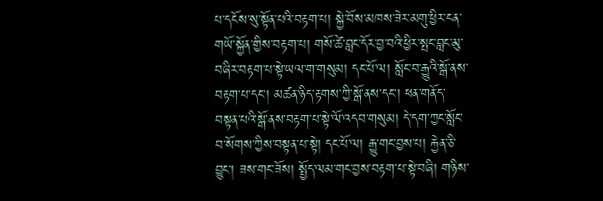པ་དངོས་སུ་སྟོན་པའི་བརྟག་པ། སྐྱེ་བོས་མཁས་ཟེར་མགུ་ཕྱིར་ངན་གཡོ་སྐྱོན་གྱིས་བརྟག་པ། གསོ་ཚེ་བླང་དོར་བྱ་བའི་ཕྱིར་སྤང་བླང་མུ་བཞིར་བརྟག་པ་སྟེ་ཡལ་ག་གསུམ། དང་པོ་ལ། སློང་བ་རྒྱུའི་སྒོ་ནས་བརྟག་པ་དང་། མཚན་ཉིད་རྟགས་ཀྱི་སྒོ་ནས་དང་། ཕན་གནོད་བསྟན་པའི་སྒོ་ནས་བརྟག་པ་སྟེ་ལོ་འདབ་གསུམ། དེ་དག་ཀྱང་སློང་བ་སོགས་ཀྱིས་བསྟན་པ་སྟེ། དང་པོ་ལ། རྒྱུ་གང་བྱས་པ། རྐྱེན་ཅི་བྱུང་། ཟས་གང་ཟོས། སྤྱོད་ལམ་གང་བྱས་བརྟག་པ་སྟེ་བཞི། གཉིས་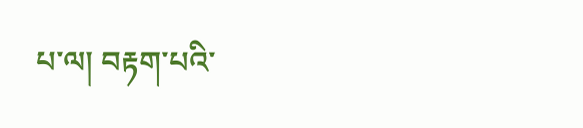པ་ལ། བརྟག་པའི་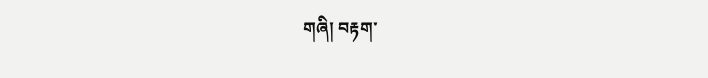གཞི། བརྟག་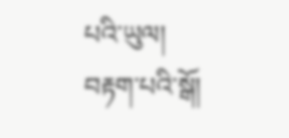པའི་ཡུལ། བརྟག་པའི་སྒོ།